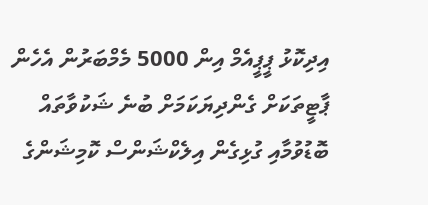އިދިކޮޅު ޕީޕީއެމް އިން 5000 މެމްބަރުން އެހެން ޕާޓީތަކަށް ގެންދިޔަކަމަށް ބުނެ ޝަކުވާތައް ބޮޑުވުމާއި ގުޅިގެން އިލެކްޝަންސް ކޮމިޝަންގެ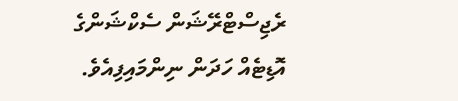ރެޖިސްޓްރޭޝަން ސެކްޝަންގެ އޮޑިޓެއް ހަދަން ނިންމައިފިއެވެ.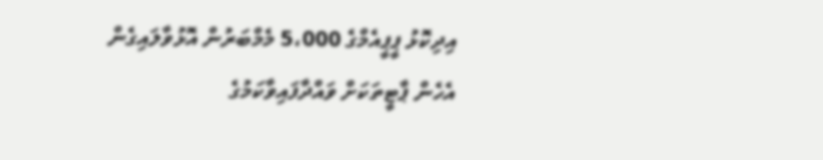އިދިކޮޅު ޕީޕީއެމްގެ 5،000 މެމްބަރުން އޮޅުވާލައިގެން އެހެން ޕާޓީތަކަށް ވައްދާފައިވާކަމުގެ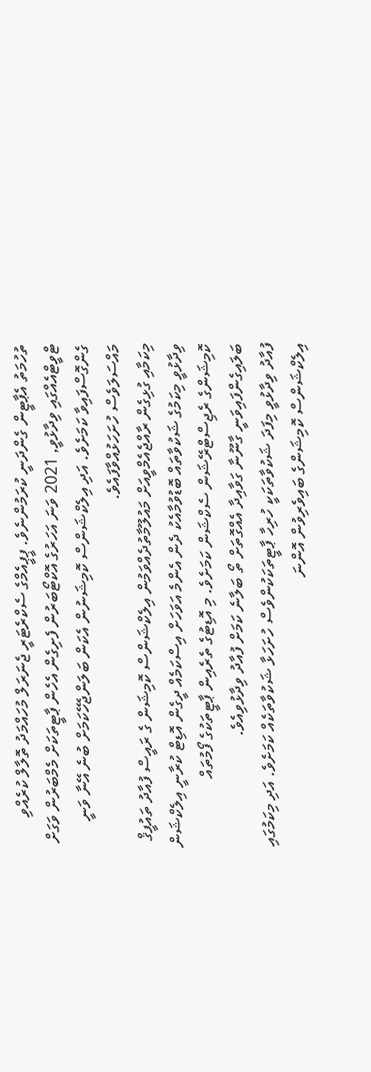ތުހުމަތު އެޕާޓީން ގެންދަނީ ކުރަމުންނެވެ. ޕީޕީއެމްގެ ސެކްރެޓަރީ ޖެނަރަލް މުހައްމަދު ތޮލާލް ކުރެއްވި ޓްވީޓްއެއްގައި ވިދާޅުވީ, 2021 ވަނަ އަހަރުގެ އޮކްޓޯބަރުން ފެށިގެން އެހެން ޕާޓީތަކަށް މެމްބަރުން ވަގަށް ގެންގޮސްފައިވާ ކަމަށެވެ. އަދި އިލެކްޝަންސް ކޮމިޝަނުން އެކަން ބަލަންޖެހޭކަމަށް ބުނެ އޭނާ ވަނީ މައްސަލަވެސް ހުށަހަޅުއްވާފައެވެ.
މިކަމާއި ގުޅިގެން ރާއްޖެއެމްވީއަށް މައުލޫމާތުދެއްވަމުން އިލެކްޝަންސް ކޮމިޝަން ގެ ރައީސް ފުއާދު ތައުފީޤް ވިދާޅުވީ މިކަމުގެ ޝަކުވާތައް ބޮޑުވުމާއެކު ދެން އެންމެ އަވަހަށް އިސްކަމެއް ދީގެން އޮޑިޓް ކުރާނީ އިލެކްޝަން ކޮމިޝަންގެ ރެޖިސްޓްރޭޝަން ސެކްޝަން ކަމަށެވެ. މި އޮޑިޓުގެ ތެރެއިން ޕާޓީތަކުގެ ފޯމުތައް ބަލައިގެންފައިވަނީ ގާނޫނާ ގަވާއިދާ އެއްގޮތަށް ތޯ ބަލާނެ ކަމަށް ފުއާދު ވިދާޅުވިއެވެ.
ފުއާދު ވިދާޅުވީ މިފަދަ ޝަކުވާތަކަކީ ހުރިހާ ޕާޓީތަކަކުންވެސް ހުށަހަޅާ ޝަކުވާތަކެއް ކަމަށެވެ. އަދި މިކަމުގައި އިލެކްޝަންސް ކޮމިޝަންގެ ބައިވެރިވުން އޮންނަ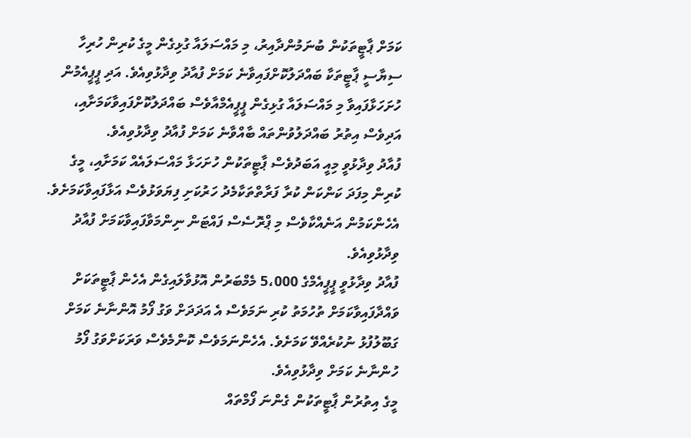ކަމަށް ޕާޓީތަކުން ބުނަމުންދާއިރު، މި މައްސަލައާ ގުޅިގެން މީގެ ކުރިން ހުރިހާ ސިޔާސީ ޕާޓީތަކާ ބައްދަލުކޮށްފައިވާނެ ކަމަށް ފުއާދު ވިދާޅުވިއެވެ. އަދި ޕީޕީއެމުން ހުށަހަޅާފައިވާ މި މައްސަލައާ ގުޅިގެން ޕީޕީއެމްއާވެސް ބައްދަލުކޮށްފައިވާކަމަށާއި، އަދިވެސް އިތުރު ބައްދަލުވުންތައް ބާއްވާނެ ކަމަށް ފުއާދު ވިދާޅުވިއެވެ.
ފުއާދު ވިދާޅުވީ މިއީ އަބަދުވެސް ޕާޓީތަކުން ހުށަހަޅާ މައްސަލައެއް ކަމަށާއި، މީގެ ކުރިން މިފަދަ ކަންކަން ކުރާ ފަރާތްތަކާމެދު ހަރުކަށި ފިޔަވަޅުވެސް އަޅާފައިވާކަމަށެވެ. އެހެންކަމުން އަނެއްކާވެސް މި ޕްރޮސެސް ފައްޓަން ނިންމަވާފައިވާކަމަށް ފުއާދު ވިދާޅުވިއެވެ.
ފުއާދު ވިދާޅުވީ ޕީޕީއެމްގެ 5،000 މެމްބަރުން އޮޅުވާލައިގެން އެހެން ޕާޓީތަކަށް ވައްދާފައިވާކަމަށް ތުހުމަތު ކުރި ނަމަވެސް އެ އަދަދަށް ވަގު ފޯމު އޮންނާނެ ކަމަށް ގަބޫލުފުޅު ނުކުރެއްވޭ ކަމަށެވެ. އެހެންނަމަވެސް ކޮންމެވެސް ވަރަކަށްވަގު ފޯމު ހުންނާނެ ކަމަށް ވިދާޅުވިއެވެ.
މީގެ އިތުރުން ޕާޓީތަކުން ގެންނަ ފޯމްތައް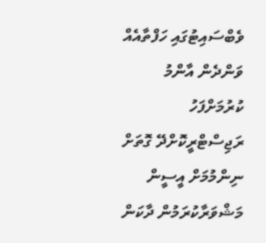ވެބްސައިޓުގައި ހަފްތާއެއް ވަންދެން އާންމު ކުރުމަށްފަހު ރަޖިސްޓްރީކޮށްދޭ ގޮތަށް ނިންމުމަށް އީސީން މަޝްވަރާކުރަމުން ދާކަން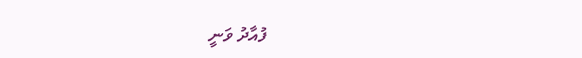ފުއާދު ވަނީ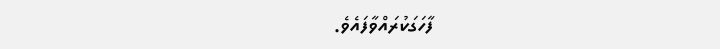ފާހަގަކުރައްވާފައެވެ.